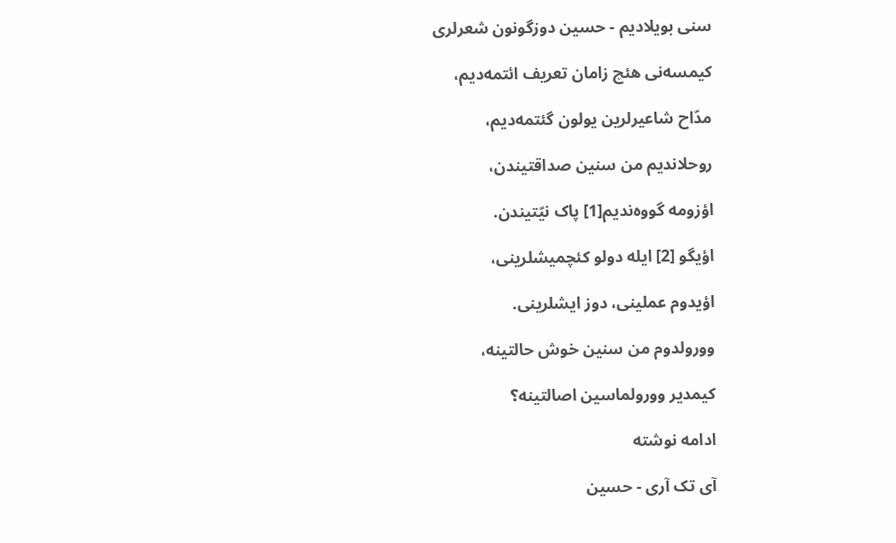سنی بویلادیم - حسین دوزگونون شعرلری

کیمسه‌نی هئچ زامان تعریف ائتمه‌دیم‌‌‌،

مدّاح شاعیرلرین یولون گئتمه‌دیم‌‌‌،

روحلاندیم من سنین صداقتیندن‌‌‌،

اؤزومه گووه‌ندیم[1] پاک نیّتیندن‌‌‌.

اؤیگو [2] ایله دولو کئچمیشلرینی،

اؤیدوم عملینی‌‌‌، دوز ایشلرینی‌‌‌.

وورولدوم من سنین خوش حالتینه‌‌‌،

کیمدیر وورولماسین اصالتینه‌؟

ادامه نوشته

آی تک آری - حسین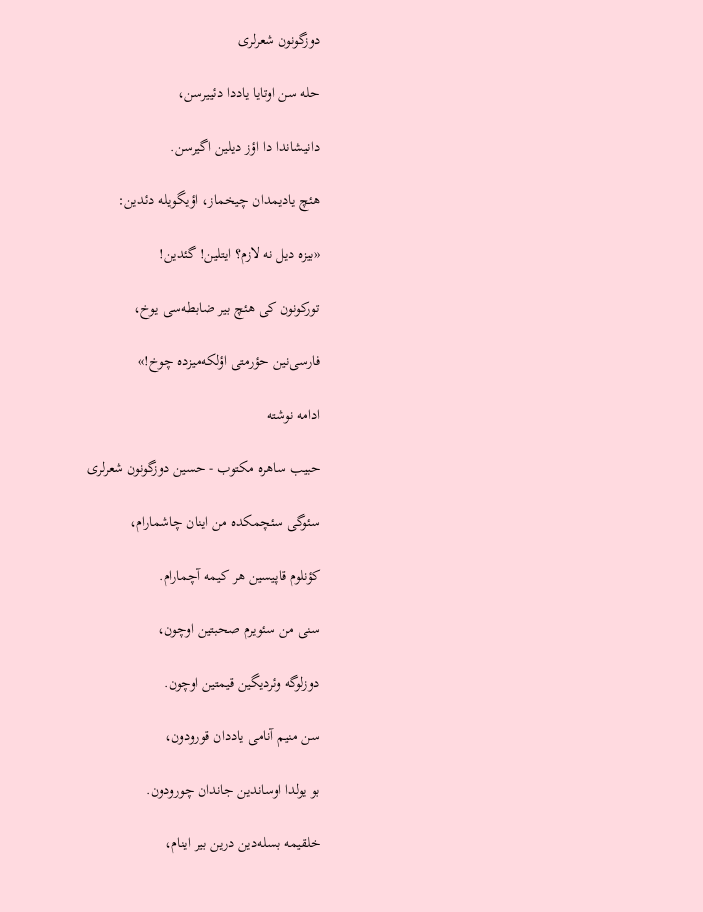دوزگونون شعرلری

حله سن اوتایا یاددا دئییرسن،

دانیشاندا دا اؤز دیلین اگیرسن.

هئچ یادیمدان چیخماز‌‌‌، اؤیگویله دئدین:

«بیزه دیل نه لازم؟ ایتلین! گئدین!

تورکونون کی هئچ بیر ضابطه‌‌سی یوخ‌‌‌،

فارسی‌نین حؤرمتی اؤلکه‌میزده چوخ‌!»

ادامه نوشته

حبیب ساهره مکتوب - حسین دوزگونون شعرلری

سئوگی سئچمکده من اینان چاشمارام،

کؤنلوم قاپیسین هر کیمه آچمارام.

سنی من سئویرم صحبتین اوچون،

دوزلوگه وئردیگین قیمتین اوچون.

سن منیم آنامی یاددان قورودون،

بو یولدا اوساندین جاندان چورودون.

خلقیمه بسله‌دین درین بیر اینام،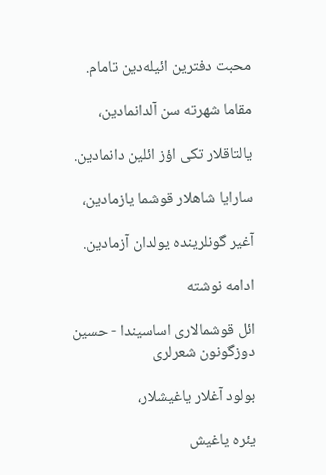محبت دفترین ائیله‌دین تامام.

مقاما شهرته سن آلدانمادین،

یالتاقلار تکی اؤز ائلین دانمادین.

سارایا شاهلار قوشما یازمادین،

آغیر گونلرینده یولدان آزمادین.

ادامه نوشته

ائل قوشمالاری اساسیندا - حسین دوزگونون شعرلری

بولود آغلار یاغیشلار،

یئره یاغیش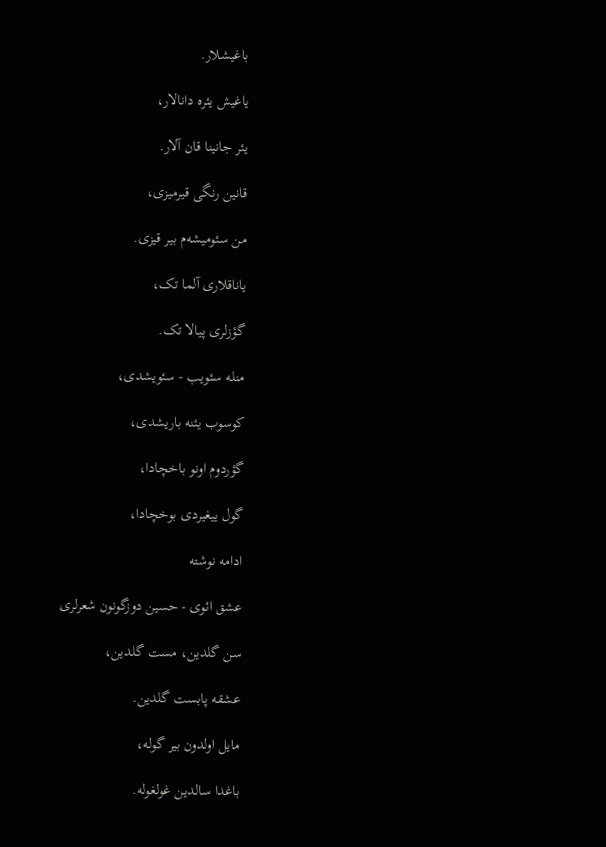باغیشلار.

یاغیش یئره دانالار،

یئر جانینا قان آلار.

قانین رنگی قیرمیزی،

من سئومیشه‌م بیر قیزی.

یاناقلاری آلما تک،

گؤزلری پیالا تک.

منله سئویب - سئویشدی،

کوسوب یئنه باریشدی،

گؤردوم اونو باخچادا،

گول ییغیردی بوخچادا،

ادامه نوشته

عشق ائوی - حسین دوزگونون شعرلری

سن گلدین‌‌‌، مست گلدین‌‌‌،

عشقه پابست گلدین‌‌‌.

مایل اولدون بیر گوله‌‌‌،

باغدا سالدین غولغوله‌‌‌.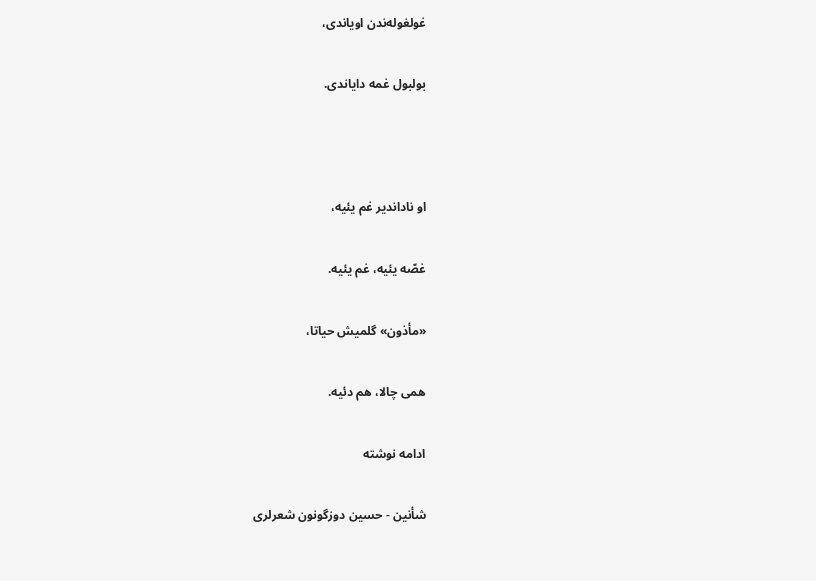غولغوله‌ندن اویاندی‌‌‌،

بولبول غمه دایاندی‌‌‌.



او ناداندیر غم یئیه‌‌‌،

غصّه یئیه‌‌‌، غم یئیه‌‌‌.

«مأذون» گلمیش حیاتا‌‌‌،

همی چالا‌‌‌، هم دئیه‌‌‌.

ادامه نوشته

شأنین - حسین دوزگونون شعرلری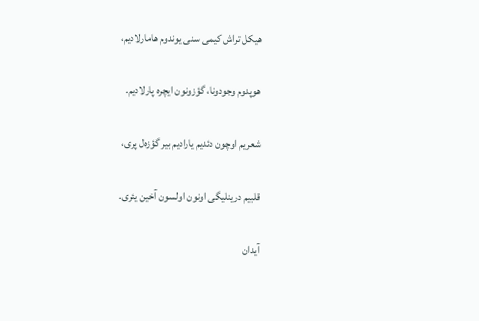هیکل تراش کیمی سنی یوندوم هامارلادیم،

هوپدوم وجودونا، گؤزونون ایچره پارلادیم.

شعریم اوچون دئدیم یارادیم بیر گؤزه‌ل پری،

قلبیم درینلیگی اونون اولسون آخین یئری.

آیدان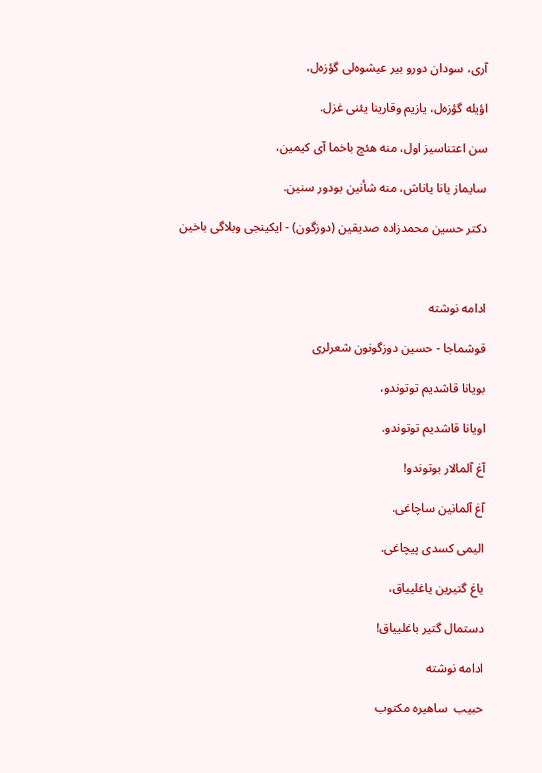آری، سودان دورو بیر عیشوه‌لی گؤزه‌ل،

اؤیله گؤزه‌ل، یازیم وقارینا یئنی غزل.

سن اعتناسیز اول، منه هئچ باخما آی کیمین،

سایماز یانا یاناش، منه شأنین بودور سنین.

دکتر حسین محمدزاده صدیقین (دوزگون) - ایکینجی وبلاگی باخین



ادامه نوشته

قوشماجا - حسین دوزگونون شعرلری

بویانا قاشدیم توتوندو،

اویانا قاشدیم توتوندو‌‌‌.

آغ آلمالار بوتوندو!

آغ آلمانین ساچاغی‌‌‌.

الیمی کسدی پیچاغی‌‌‌.

یاغ گتیرین یاغلییاق‌‌‌،

دستمال گتیر باغلییاق‌!

ادامه نوشته

حبيب  ساهيره مكتوب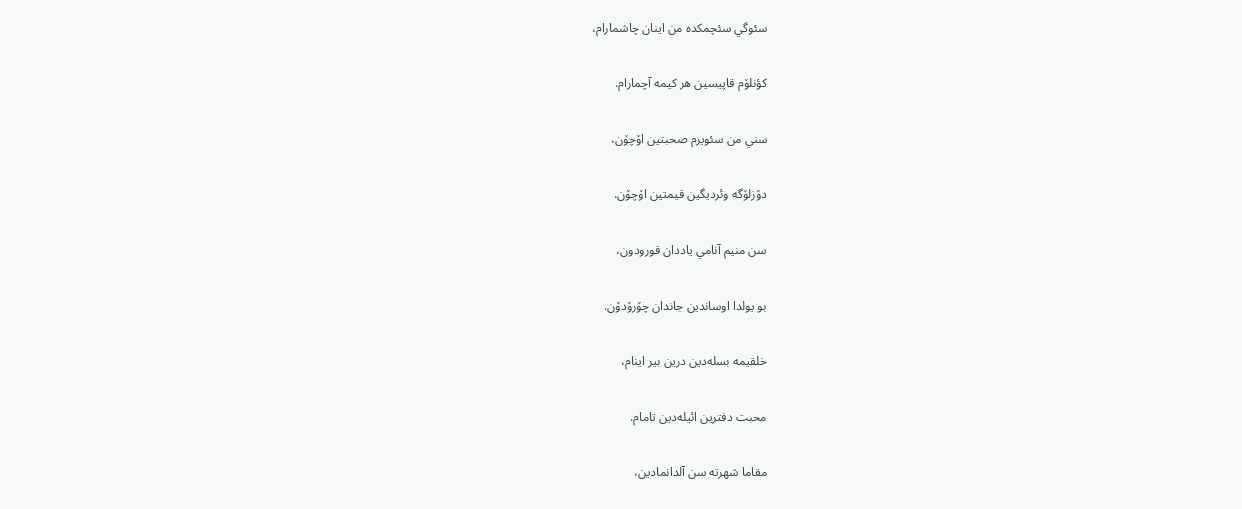سئوگي سئچمكده من اينان چاشمارام،

كؤنلۆم قاپيسين هر كيمه آچمارام.

سني من سئويرم صحبتين اۆچۆن،

دۆزلۆگه وئرديگين قيمتين اۆچۆن.

سن منيم آنامي ياددان قورودون،

بو يولدا اوساندين جاندان چۆرۆدۆن.

خلقيمه بسله‌دين درين بير اينام،

محبت دفترين ائيله‌دين تامام.

مقاما شهرته سن آلدانمادين،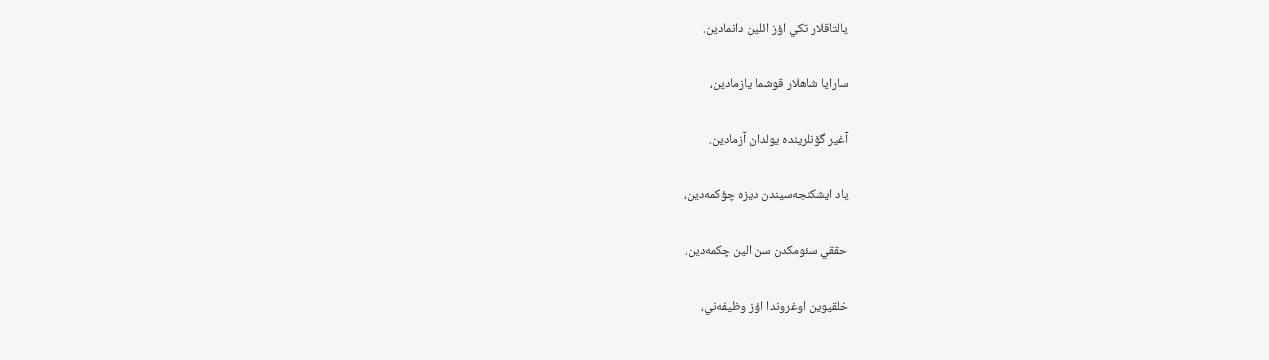يالتاقلار تكي اؤز ائلين دانمادين.

سارايا شاهلار قوشما يازمادين،

آغير گۆنلرينده يولدان آزمادين.

ياد ايشكنجه‌سيندن ديزه چؤكمه‌دين،

حققي سئومكدن سن الين چكمه‌دين.

خلقيوين اوغروندا اؤز وظيفه‌ني،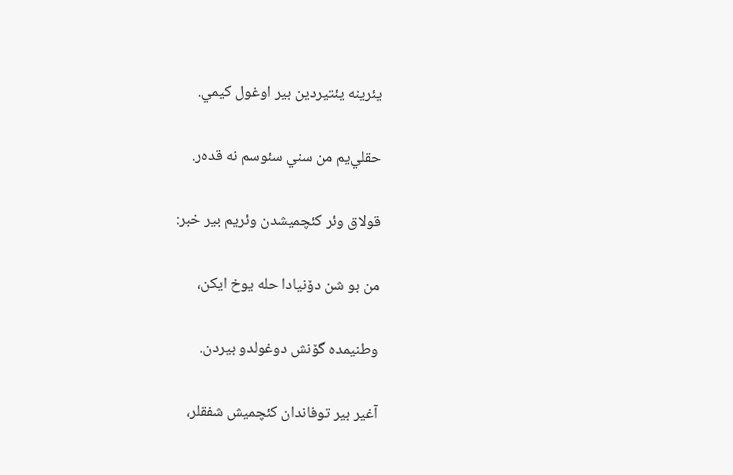يئرينه يئتيردين بير اوغول كيمي.

حقلي‌يم من سني سئوسم نه قده‌ر‌‌‌.

قولاق وئر كئچميشدن وئريم بير خبر‌‌‌:

من بو شن دۆنيادا حله يوخ ايكن،

وطنيمده گۆنش دوغولدو بيردن.

آغير بير توفاندان كئچميش شفقلر،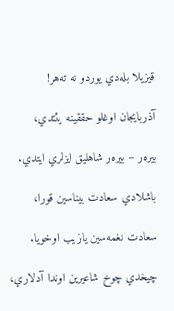قيزيلا بله‌دي يوردو نه ته‌هر!

آذربايجان اوغلو حققينه يئتدي،

بيره‌ر – بيره‌ر شاهليق ايزلري ايتدي.

باشلادي سعادت بيناسين قورا،

سعادت نغمه‌‌سين يازيب اوخويا.

چيخدي چوخ شاعيرين اوندا آدلاري،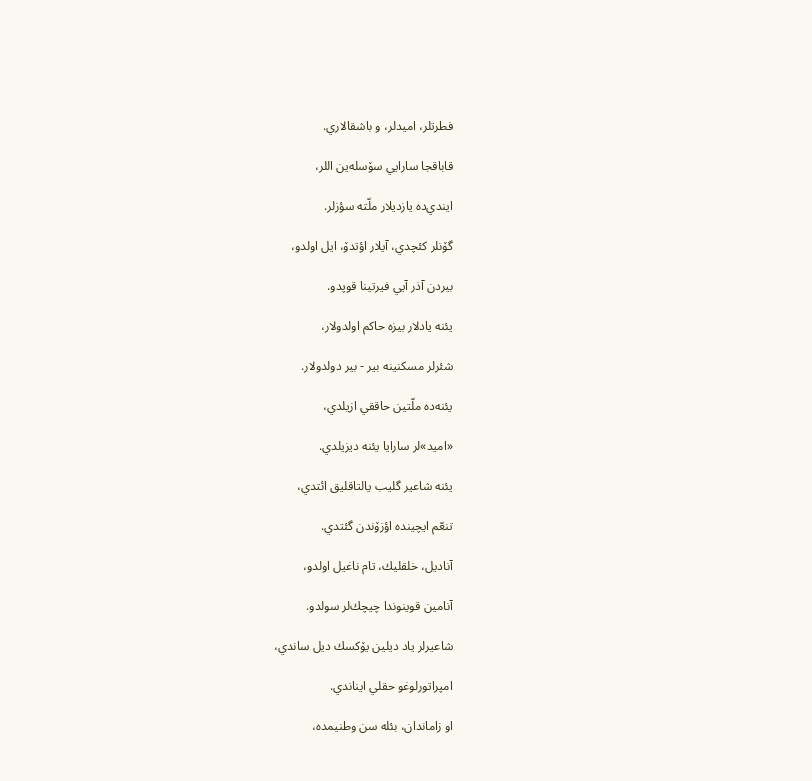فطرتلر‌‌‌، اميدلر‌‌‌، و باشقالاري.

قاباقجا سارايي سۆسله‌ين اللر،

ايندي‌ده يازديلار ملّته سؤزلر.

گۆنلر كئچدي، آيلار اؤتدۆ، ايل اولدو،

بيردن آذر آيي فيرتينا قوپدو.

يئنه يادلار بيزه حاكم اولدولار،

شئرلر مسكنينه بير - بير دولدولار.

يئنه‌ده ملّتين حاققي ازيلدي،

«اميد»لر سارايا يئنه ديزيلدي.

يئنه شاعير گليب يالتاقليق ائتدي،

تنعّم ايچينده اؤزۆندن گئتدي.

آناديل، خلقليك، تام ناغيل اولدو،

آنامين قوينوندا چيچك‌لر سولدو.

شاعيرلر ياد ديلين يۆكسك ديل ساندي،

امپراتورلوغو حقلي ايناندي.

او زاماندان‌‌‌، بئله سن وطنيمده،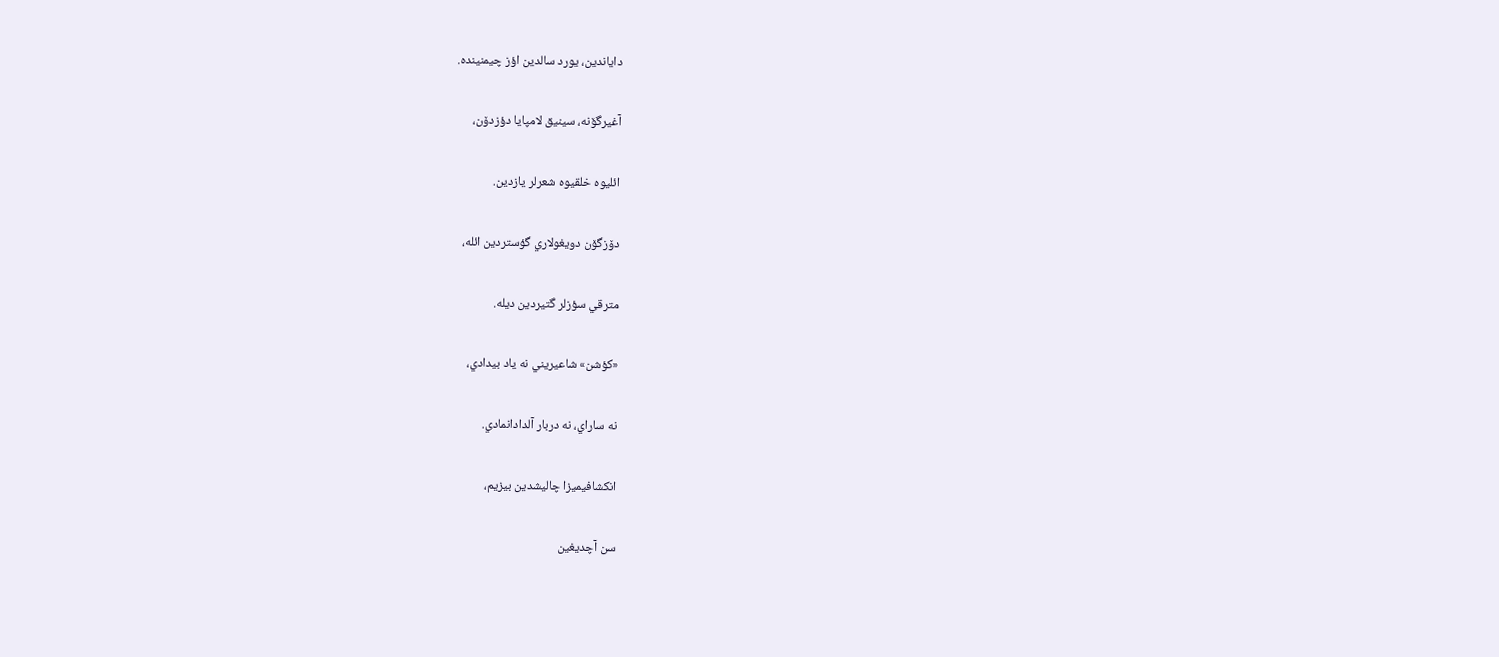داياندين‌‌‌، يورد سالدين اؤز چيمنينده.

آغيرگۆنه، سينيق لامپايا دؤزدۆن،

ائليوه خلقيوه شعرلر يازدين.

دۆزگۆن دويغولاري گؤستردين ائله،

مترقي سؤزلر گتيردين ديله.

«كؤشن» شاعيريني نه ياد بيدادي‌‌‌،

نه ساراي، نه دربار آلدادانمادي.

انكشافيميزا چاليشدين بيزيم،

سن آچديغين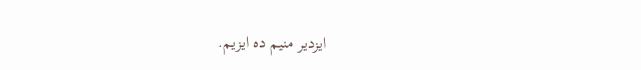ايزدير منيم ده ايزيم.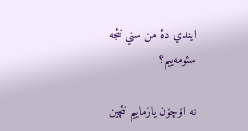ايندي دۀ من سني نئجه سئومه‌ييم‌؟

نه اۆچۆن يازماييم نئچين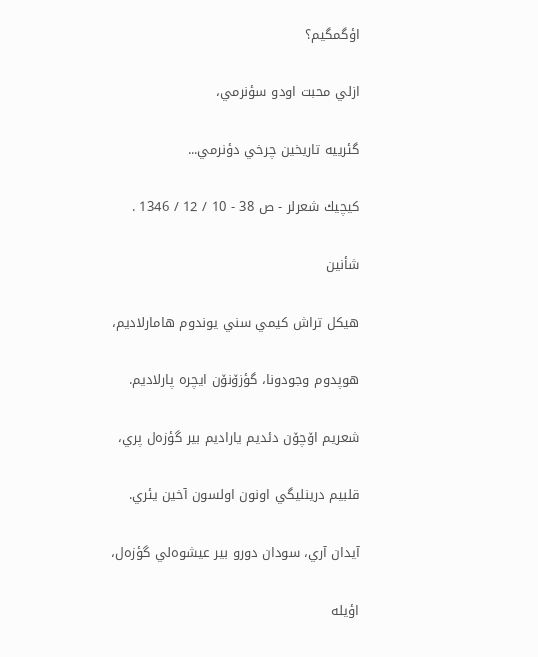اؤگمگيم؟

ازلي محبت اودو سؤنرمي،

گئرييه تاريخين چرخي دؤنرمي‌‌‌...

كيچيك شعرلر - ص 38 - 10 / 12 / 1346 .

شأنين

هيكل تراش كيمي سني يوندوم هامارلاديم،

هوپدوم وجودونا، گؤزۆنۆن ايچره پارلاديم.

شعريم اۆچۆن دئديم ياراديم بير گؤزه‌ل پري،

قلبيم درينليگي اونون اولسون آخين يئري.

آيدان آري، سودان دورو بير عيشوه‌لي گؤزه‌ل،

اؤيله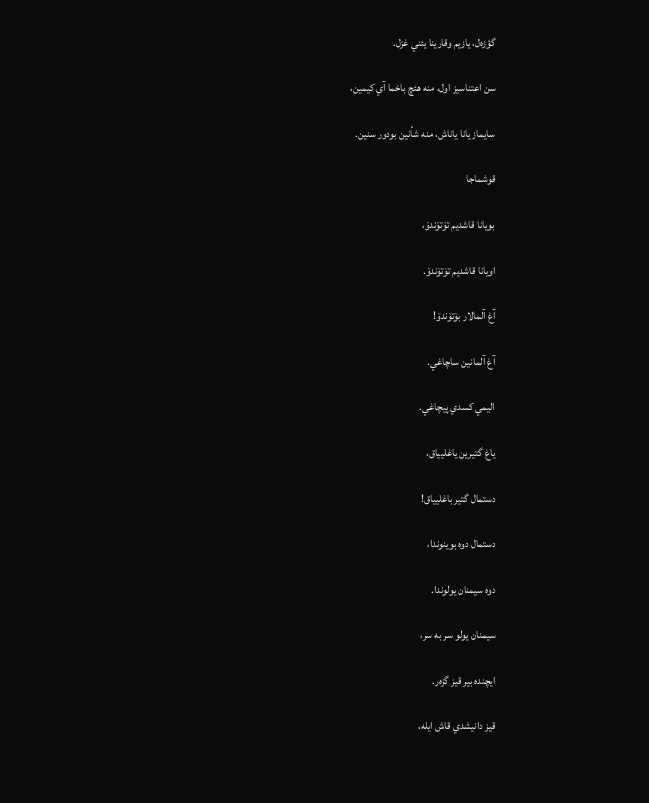گؤزه‌ل، يازيم وقارينا يئني غزل.

سن اعتناسيز اول، منه هئچ باخما آي كيمين،

سايماز يانا ياناش، منه شأنين بودور سنين.

قوشماجا

بويانا قاشديم تۆتۆندۆ،

اويانا قاشديم تۆتۆندۆ‌‌‌.

آغ آلمالار بۆتۆندۆ!

آغ آلمانين ساچاغي‌‌‌.

اليمي كسدي پيچاغي‌‌‌.

ياغ گتيرين ياغليياق‌‌‌،

دستمال گتير باغليياق‌!

دستمال دوه بوينوندا،

دوه سيمنان يولوندا.

سيمنان يولو سر به سر،

ايچنده بير قيز گزه‌ر‌‌‌.

قيز دانيشدي قاش‌ ايله،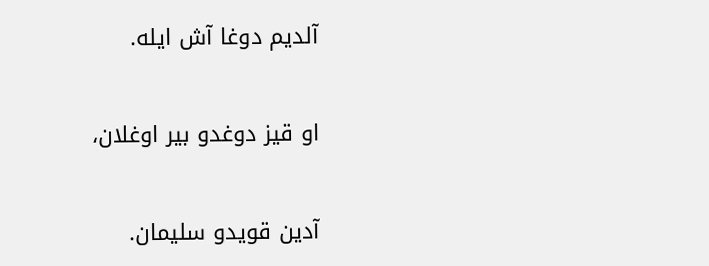آلديم دوغا آش ايله.

او قيز دوغدو بير اوغلان،

آدين قويدو سليمان‌‌‌.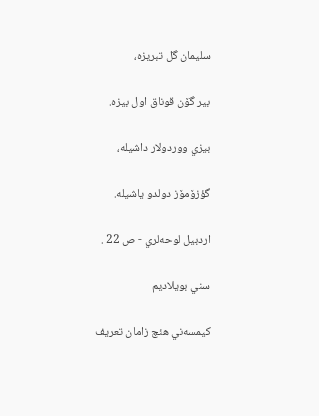سليمان گل تبريزه‌‌‌،

بير گۆن قوناق اول بيزه‌‌‌.

بيزي ووردولار داشيله،

گؤزۆمۆز دولدو ياشيله.

اردبيل لوحه‌لري - ص 22 .

سني بويلاديم

كيمسه‌ني هئچ زامان تعريف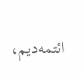ائتمه‌ديم‌‌‌،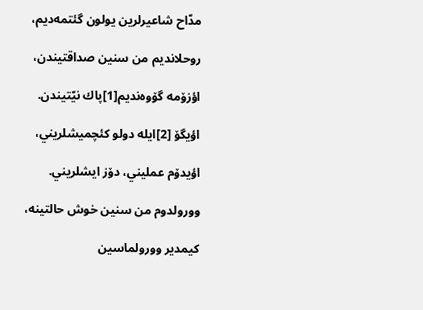مدّاح شاعيرلرين يولون گئتمه‌ديم‌‌‌،

روحلانديم من سنين صداقتيندن‌‌‌،

اؤزۆمه گۆوه‌نديم[1]پاك نيّتيندن‌‌‌.

اؤيگۆ [2]ايله دولو كئچميشلريني،

اؤيدۆم عمليني‌‌‌، دۆز ايشلريني‌‌‌.

وورولدوم من سنين خوش حالتينه‌‌‌،

كيمدير وورولماسين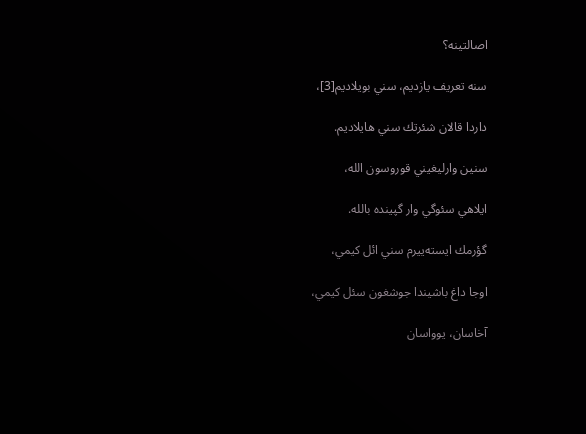اصالتينه‌؟

سنه تعريف يازديم‌‌‌، سني بويلاديم[3]،

داردا قالان شئرتك سني هايلاديم‌‌‌.

سنين وارليغيني قوروسون الله‌‌‌،

ايلاهي سئوگي وار گپينده بالله‌‌‌.

گؤرمك ايسته‌ييرم سني ائل كيمي‌‌‌،

اوجا داغ باشيندا جوشغون سئل كيمي‌‌‌،

آخاسان‌‌‌، يوواسان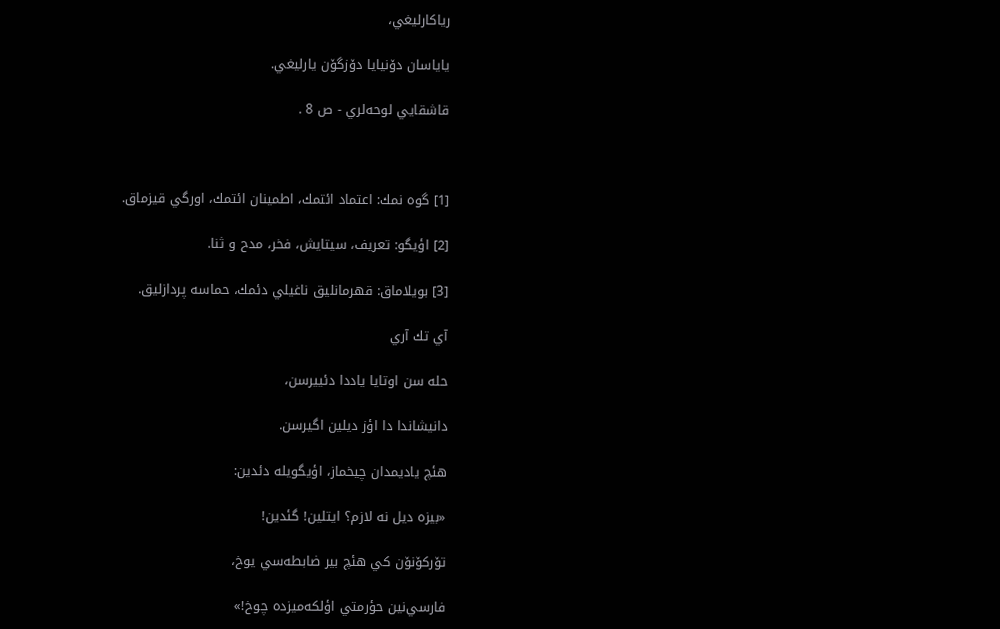رياكارليغي‌‌‌،

ياياسان دۆنيايا دۆزگۆن يارليغي‌‌‌.

قاشقايي لوحه‌لري - ص 8 .



[1] گوه نمك: اعتماد ائتمك‌‌‌، اطمينان ائتمك‌‌‌، اورگي قيزماق‌‌‌.

[2] اؤيگو: تعريف‌‌‌، سيتايش‌‌‌، فخر‌‌‌، مدح و ثنا‌‌‌.

[3] بويلاماق: قهرمانليق ناغيلي دئمك‌‌‌، حماسه پردازليق‌‌‌.

آي تك آري

حله سن اوتايا ياددا دئييرسن،

دانيشاندا دا اؤز ديلين اگيرسن.

هئچ ياديمدان چيخماز‌‌‌، اؤيگويله دئدين:

«بيزه ديل نه لازم؟ ايتلين! گئدين!

تۆركۆنۆن كي هئچ بير ضابطه‌‌سي يوخ‌‌‌،

فارسي‌نين حؤرمتي اؤلكه‌ميزده چوخ‌!»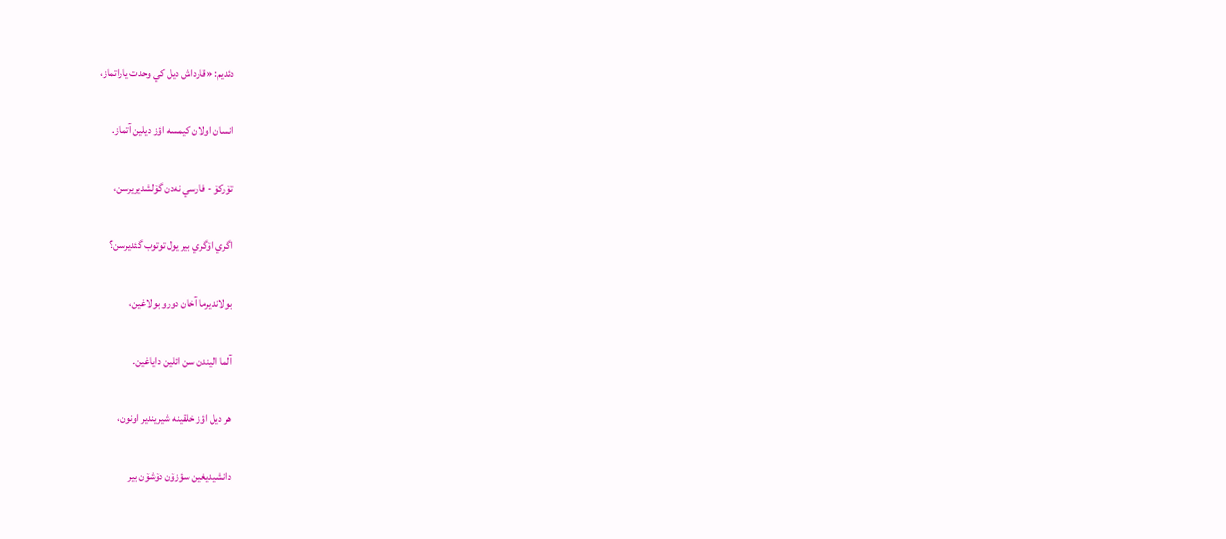دئديم: «قارداش ديل كي وحدت ياراتماز،

انسان اولان كيمسه اؤز ديلين آتماز.

تۆركۆ - فارسي ‌‌نه‌دن گۆلشديريرسن،

اگري اۆگري بير يول توتوب گئديرسن‌؟

بولانديرما آخان دورو بولاغين،

آلما اليندن سن ائلين داياغين.

هر ديل اؤز خلقينه شيريندير اونون،

دانشيديغين سؤزۆن دۆشۆن بير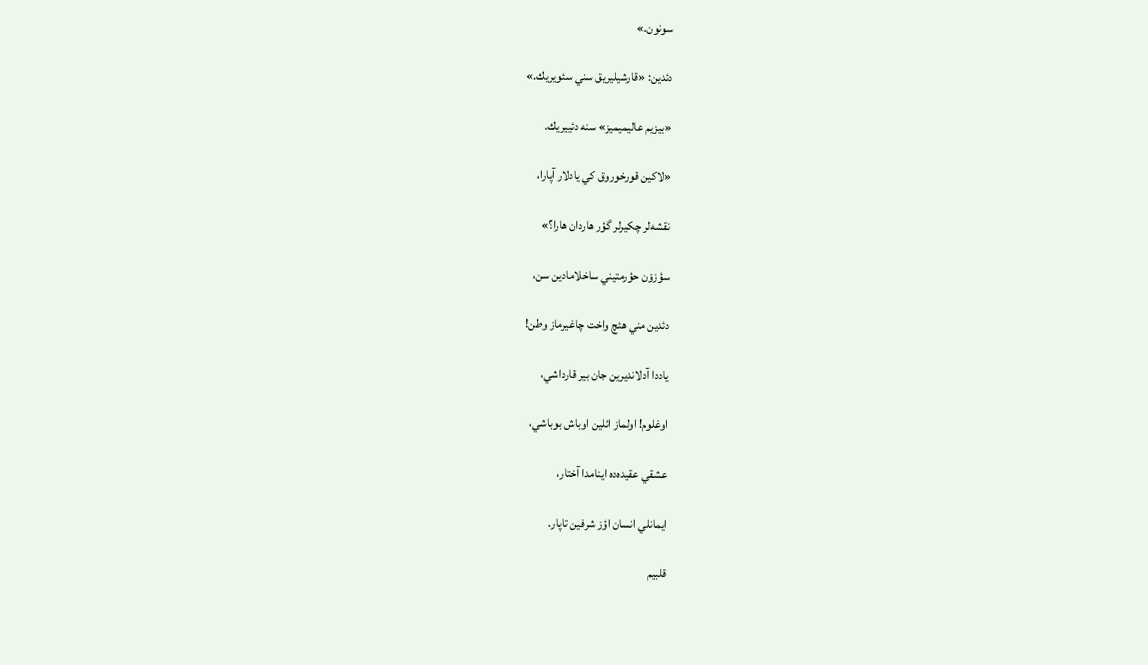سونون‌‌‌.»

دئدين: «قارشيليريق سني سئويريك.»

«بيزيم عاليميميز» سنه دئييريك‌‌‌.

«لاكين قورخوروق كي يادلار آپارا،

نقشه‌لر چكيرلر گؤر هاردان هارا؟»

سؤزۆن حؤرمتيني ساخلامادين سن،

دئدين مني هئچ واخت چاغيرماز وطن‌!

ياددا آدلانديرين جان بير قارداشي،

اوغلوم‌! اولماز ائلين اوباش بوباشي‌‌‌،

عشقي عقيده‌ده اينامدا آختار‌‌‌،

ايمانلي انسان اؤز شرفين تاپار‌‌‌.

قلبيم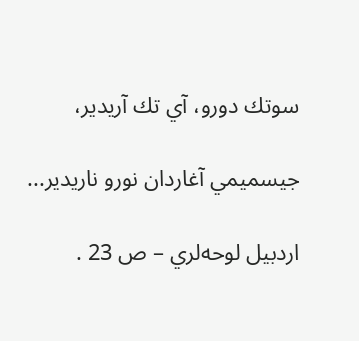سوتك دورو‌‌‌، آي تك آريدير،

جيسميمي آغاردان نورو ناريدير‌‌‌...

اردبيل لوحه‌لري – ص 23 .